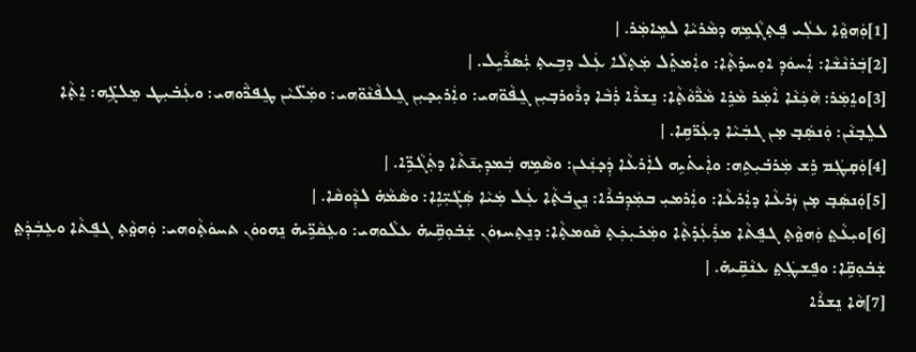[1]ܘܲܗܘ̤ܵܐ ܥܠܲܝ ܦܸܬ̣ܓ̣ܵܡܹܗ ܕܡܵܪܝܵܐ ܠܡܹܐܡܲܪ. |
[2]ܒܲܪܢܵܫܵܐ: ܐܲܚܘܿܕܼ ܐܘܼܚܕ̇ܬ̣ܵܐ: ܘܐܲܡܬܸ̇ܠ ܡܲܬ̣ܠܵܐ ܥܲܠ ܕܒܹܝܬ̣ ܝܑܼܣܪܵܝܹܠ. |
[3]ܘܐܸܡܲܪ: ܗܵܟܲܢܵܐ ܐܵܡܲܪ ܡܵܪܹܐ ܡܵܪ̈ܵܘܵܬ̣ܵܐ: ܢܸܫܪܵܐ ܪܲܒܵܐ ܕܪܵܘܪܒ̣ܝܼܢ ܓܸܦܵܘ̈ܗܝ: ܘܐܲܪܝܼܟ̣ܝܼܢ ܓܸܠܦܵܢܵܘ̈ܗܝ: ܘܡܲܠ̈ܝܵܢ ܛܸܦܪ̈ܵܘܗܝ: ܘܥܲܒ̇ܝܼܛ ܡܸܠܓܹ̇ܗ: ܐܸܬ̣ܵܐ ܠܠܸܒ̣ܢܵܢ: ܘܲܢܣܲܒ̣ ܡ̣ܢ ܓܒܲܝܵܐ ܕܥܲܪ̈ܩܹܐ. |
[4]ܘܲܩ̣ܛܲܡ ܪܹܫ ܡܲܪܒ̇ܝܼܬܹܗ: ܘܐܲܝܬ̇ܝܹܗ ܠܐܲܪܥܵܐ ܕܲܟ̣ܢܲܥܢ: ܘܣܵܡܹܗ ܒܲܡܕܼܝܼܢ̄ܬܵܐ ܕܬܲܓܵܪܹ̈ܐ. |
[5]ܘܲܢܣܲܒ̣ ܡ̣ܢ ܙܲܪܥܵܐ ܕܐܲܪܥܵܐ: ܘܐܲܪܡܝܼ ܒܡܲܕܼܒ̇ܪܵܐ: ܢܸܨܒ̇ܬ̣ܵܐ ܥܲܠ ܡܲܝܵܐ ܣܲܓ̇ܝܼ̈ܐܹܐ: ܘܣܵܡܵܗ̇ ܠܕܼܵܘܩܵܐ. |
[6]ܘܝܼܥܵܬ̤ ܘܲܗܘ̤ܵܬ̣ ܓܦܸܬܵܐ ܡܪܲܥܲܕ̇ܬ̣ܵܐ ܘܡܲܟ̇ܝܼܟܲܬ̣ ܩܵܘܡܬ̣ܵܐ: ܕܢܸܬ̣ܚܙܘܿܢ ܫܲܒ̇ܘܼܩܹ̈ܝܗ̇ ܥܠܵܘܗܝ: ܘܥܸܩܵܪܹ̈ܝܗ̇ ܢܸܗܘܘܿܢ ܬܚܘܿܬ̣ܵܘܗܝ: ܘܲܗܘ̤ܵܬ̣ ܓܦܸܬܵܐ ܘܥܸܒܲܕܲܬ̤ ܫܲܒ̇ܘܼܩܹ̈ܐ: ܘܦܸܫܛܲܬ̤ ܥܢܵܩܹ̈ܝܗ̇. |
[7]ܗܵܐ ܢܸܫܪܵܐ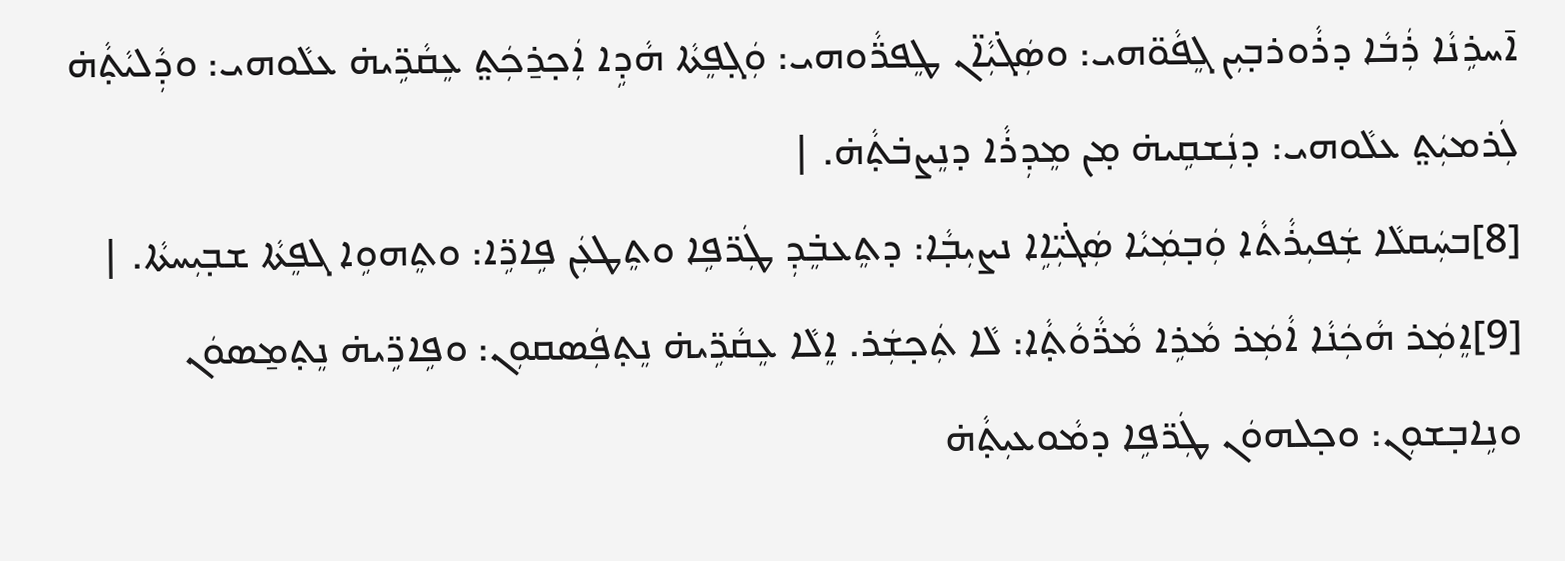ܐ̄ܚܪܹܢܵܐ ܪܲܒܵܐ ܕܪܵܘܪܒ̣ܝܼܢ ܓܸܦܵܘ̈ܗܝ: ܘܣܲܓ̇ܝܼܵܐ̈ܢ ܛܸܦܪ̈ܵܘܗܝ: ܘܲܓ̣ܦܸܬܵܐ ܗܵܕܹܐ ܐܲܟ̣ܪ̱ܟܲܬ̤ ܥܸܩܵܪܹ̈ܝܗ̇ ܥܠܵܘܗܝ: ܘܕܼܵܠܝܵܬ̣ܵܗ̇ ܠܲܪܡܝܲܬ̤ ܥܠܵܘܗܝ: ܕܢܲܫܩܹܝܗ̇ ܡ̣ܢ ܡܸܕܼܪܵܐ ܕܢܸܨܒ̇ܬ̣ܵܗ̇. |
[8]ܒܚܲܩܠܵܐ ܫܲܦܝܼܪܵܬܵܐ ܘܲܒ̣ܡܲܝܵܐ ܣܲܓ̇ܝܼ̈ܐܹܐ ܢܨܝܼܒ̣ܵܐ: ܕܬܸܥܒܸ̇ܕܼ ܛܲܪ̈ܦܹܐ ܘܬܸܛܥܲܢ ܦܹܐܪܹ̈ܐ: ܘܬܸܗܘܹܐ ܓܦܸܬܵܐ ܫܒ̣ܝܼܚܬܵܐ. |
[9]ܐܸܡܲܪ ܗܵܟܲܢܵܐ ܐܵܡܲܪ ܡܵܪܹܐ ܡܵܪ̈ܵܘܵܬ̣ܵܐ: ܠܵܐ ܬܲܟ̣ܫܲܪ. ܐܸܠܵܐ ܥܸܩܵܪܹ̈ܝܗ̇ ܢܸܬ̣ܦܲܣܩܘܼܢ: ܘܦܹܐܪܹ̈ܝܗ̇ ܢܸܬ̣ܡ̱ܣܘܿܢ ܘܢܹܐܒ̣ܫܘܼܢ: ܘܟ̣ܠܗܘܿܢ ܛܲܪ̈ܦܹܐ ܕܡܵܘܥܝܼܬ̣ܵܗ̇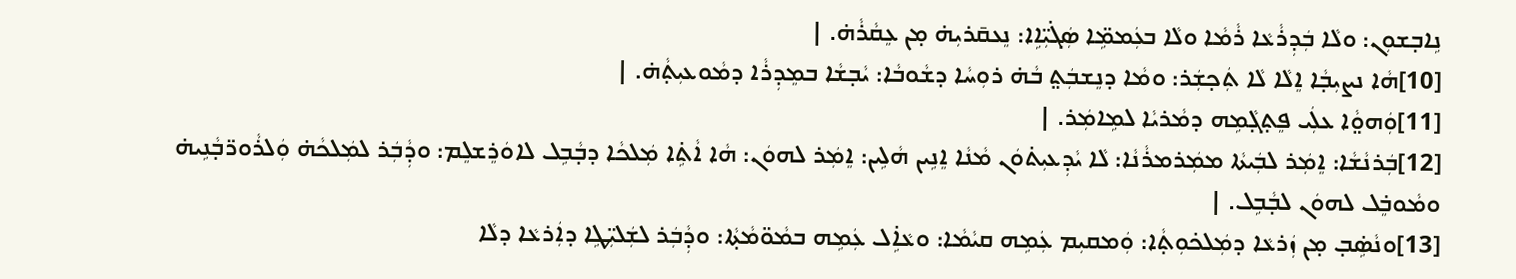ܢܹܐܒ̣ܫܘܼܢ: ܘܠܵܐ ܒܲܕܼܪܵܥܵܐ ܪܵܡܵܐ ܘܠܵܐ ܒܥܲܡܡܹ̈ܐ ܣܲܓ̇ܝܼ̈ܐܹܐ: ܢܸܥܩ̄ܪܝܼܗ̇ ܡ̣ܢ ܥܸܩܵܪܵܗ̇. |
[10]ܗܵܐ ܢܨܝܼܒ̣ܵܐ ܐܸܠܵܐ ܠܵܐ ܬܲܟ̣ܫܲܪ: ܘܡܵܐ ܕܢܸܫܒܲܬ̤ ܒܵܗ̇ ܪܘܼܚܵܐ ܕܫܵܘܒܵܐ: ܝܵܒ̣ܫܵܐ ܒܡܸܕܼܪܵܐ ܕܡܵܘܥܝܼܬ̣ܵܗ̇. |
[11]ܘܲܗܘ̤ܵܐ ܥܠܲܝ ܦܸܬ̣ܓ̣ܵܡܹܗ ܕܡܵܪܝܵܐ ܠܡܹܐܡܲܪ. |
[12]ܒܲܪܢܵܫܵܐ: ܐܸܡܲܪ ܠܒܲܝܬܵܐ ܡܡܲܪܡܪܵܢܵܐ: ܠܵܐ ܝܵܕܼܥܝܼܬ̇ܘܿܢ ܡܵܢܵܐ ܐܸܢܹܝܢ ܗܵܠܹܝܢ: ܐܸܡܲܪ ܠܗܘܿܢ: ܗܵܐ ܐܵܬܹ̇ܐ ܡܲܠܟܵܐ ܕܒ̣ܵܒܹܠ ܠܐܘܿܪܸܫܠܸܡ: ܘܕܼܵܒܲܪ ܠܡܲܠܟܵܗ̇ ܘܲܠܪܵܘܪ̈ܒ̣ܵܢܹܝܗ̇ ܘܡܵܘܒܸ̇ܠ ܠܗܘܿܢ ܠܒ̣ܵܒܹܠ. |
[13]ܘܢܵܣܹ̇ܒ̣ ܡ̣ܢ ܙܲܪܥܵܐ ܕܡܲܠܟ̇ܘܼܬ̣ܵܐ: ܘܲܡܩܝܼܡ ܥܲܡܹܗ ܩܝܵܡܵܐ: ܘܥܵܐܹ̇ܠ ܥܲܡܹܗ ܒܡܵܘ̈ܡܵܬ̣ܵܐ: ܘܕܼܵܒܲܪ ܠܫܲܠܝܼ̈ܛܹܐ ܕܐܲܪܥܵܐ ܕܠܵܐ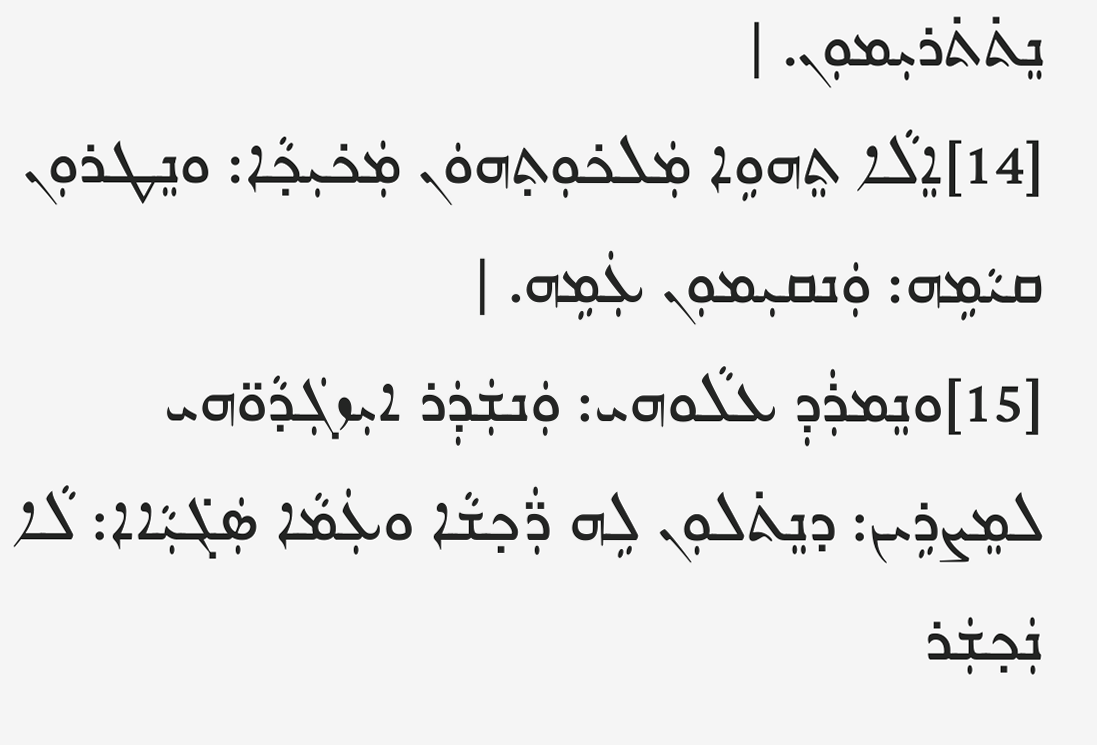ܢܸܬ̇ܬ̇ܪܝܼܡܘܼܢ. |
[14]ܐܸܠܵܐ ܬܸܗܘܹܐ ܡܲܠܟ̇ܘܼܬ̣ܗܘܿܢ ܡܲܟ̇ܝܼܟ̣ܵܐ: ܘܢܸܛܪܘܼܢ ܩܝܵܡܹܗ: ܘܲܢܩܝܼܡܘܼܢ ܥܲܡܹܗ. |
[15]ܘܢܸܡܪܲܕܼ ܥܠܵܘܗܝ: ܘܲܢܫܲܕܲܪ ܐܝܼܙܓܲܕܵܘ̈ܗܝ ܠܡܸܨܪܹܝܢ: ܕܢܸܬ̇ܠܘܼܢ ܠܹܗ ܪ̈ܲܟ̣ܫܵܐ ܘܥܲܡܵܐ ܣܲܓ̇ܝܼܵܐܐ: ܠܵܐ ܢܲܟ̣ܫܲܪ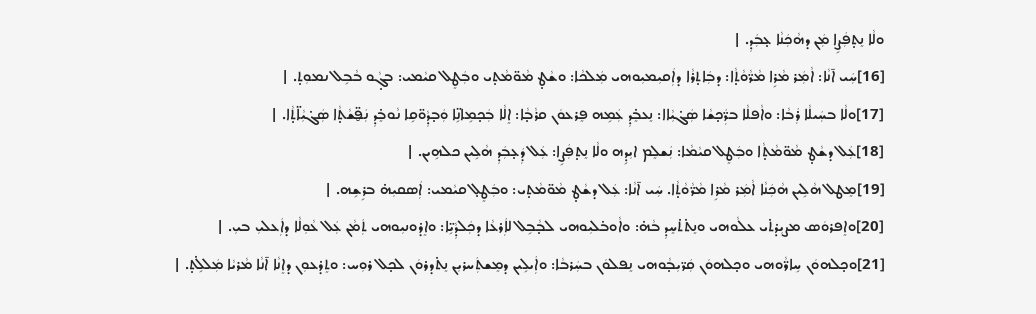ܘܠܵܐ ܢܸܬ̣ܦܲܨܹܐ ܡܲܢ ܕܗܵܟܲܢܵܐ ܥ̣ܒܲܕܼ. |
[16]ܚܲܝ ܐ̄ܢܵܐ: ܐܵܡܲܪ ܡܵܪܹܐ ܡܵܪ̈ܵܘܵܬ̣ܵܐ: ܕܒܲܐܬ̣ܪܵܐ ܕܐܲܩܝܼܡܝܼܘܗܝ ܡܲܠܟܵܐ: ܘܫܵܛ̣ ܡܵܘ̈ܡܵܬ̣ܝ ܘܒܲܛܸܠ ܩܝܵܡܝ: ܒܓ̣ܵܘ ܒܵܒܹܠ ܢܡܘܼܬ̣. |
[17]ܘܠܵܐ ܒܚܲܝܠܵܐ ܪܲܒܵܐ: ܘܐܵܦܠܵܐ ܒܪ̈ܲܟ̣ܫܵܐ ܣܲܓ̇ܝܼܵܐܐ: ܢܸܥܒܸ̇ܕܼ ܥܲܡܹܗ ܦܸܪܥܘܿܢ ܩܪܵܒ̣ܵܐ: ܐܸܠܵܐ ܒܲܟ̣ܡܹܐܢܹ̈ܐ ܘܲܒ̣ܕܼܵܘ̈ܩܹܐ ܢܵܘܒܸ̇ܕܼ ܢܲܦ̮̈ܫܵܬ̣ܵܐ ܣܲܓ̇ܝܼܵܐ̈ܬ̣ܵܐ. |
[18]ܥܲܠ ܕܫܵܛ̣ ܡܵܘ̈ܡܵܬ̣ܵܐ ܘܒܲܛܸܠ ܩܝܵܡܵܐ: ܢܲܫܠܸܡ ܐܝܼܕܹܗ ܘܠܵܐ ܢܸܬ̣ܦܲܨܹܐ: ܥܲܠ ܕܲܥ̣ܒܲܕܼ ܗܵܠܹܝܢ ܟܠܗܹܝܢ. |
[19]ܡܸܛܠ ܗܵܠܹܝܢ ܗܵܟܲܢܵܐ ܐܵܡܲܪ ܡܵܪܹܐ ܡܵܪ̈ܵܘܵܬ̣ܵܐ. ܚܲܝ ܐ̄ܢܵܐ: ܥܲܠ ܕܫܵܛ̣ ܡܵܘ̈ܡܵܬ̣ܝ: ܘܒܲܛܸܠ̣ ܩܝܵܡܝ: ܐܲܣܩܝܼܗ̇ ܒܪܹܫܹܗ. |
[20]ܘܐܸܦܪܘܿܣ ܡܨܝܼܕ̇ܬ̇ܝ ܥܠܵܘܗܝ ܘܢܸܬ̇ܬ̇ܚܸܕܼ ܒܵܗ̇: ܘܐܵܘܒ̇ܠܝܼܘܗܝ ܠܒ̣ܵܒܹܠ ܠܐܲܪܥܵܐ ܕܟܲܠܕܼܵܝܹ̈ܐ: ܘܐܸܕ̇ܘܢܝܼܘܗܝ ܬܲܡܵܢ ܥܲܠ ܥܵܘܼܠܵܐ ܕܐܲܥܠܝܼ ܒܝܼ. |
[21]ܘܟ̣ܠܗܘܿܢ ܚܹܐܪ̈ܵܘܗܝ ܘܟ̣ܠܗܘܿܢ ܩܲܪ̈ܝܼܒ̣ܵܘܗܝ ܢܸܦܠܘܿܢ ܒܚܲܪܒܵܐ: ܘܐܲܝܠܹܝܢ ܕܡܸܫܬܲܚܪܝܼܢ ܢܸܬ̇ܕܪܘܿܢ ܠܟ̣ܠ ܪܘܼܚ: ܘܬܸܕ̇ܥܘܼܢ ܕܐܸܢܵܐ ܐ̄ܢܵܐ ܡܵܪܝܵܐ ܡܲܠܠܹ̇ܬ̣. |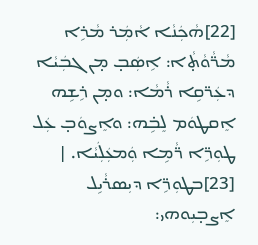[22]ܗܵܟܲܢܵܐ ܐܵܡܲܪ ܡܵܪܹܐ ܡܵܪ̈ܵܘܵܬ̣ܵܐ: ܐܹܣܲܒ̣ ܡ̣ܢ ܓܒܲܝܵܐ ܕܥܲܪ̈ܩܹܐ ܪܵܡܵܐ: ܘܡ̣ܢ ܪܹܫܹܗ ܐܸܩܛܘܿܡ ܠܸܒܹ̇ܗ: ܘܐܸܨܘܿܒ̣ ܥܲܠ ܛܘܼܪܹ̈ܐ ܪ̈ܵܡܹܐ ܘܲܡܥܲܠܲܝܵܐ. |
[23]ܒܛܘܼܪܹ̈ܐ ܕܝܼܣܪܵܝܹܠ ܐܸܨܒ̣ܝܼܘܗܝ: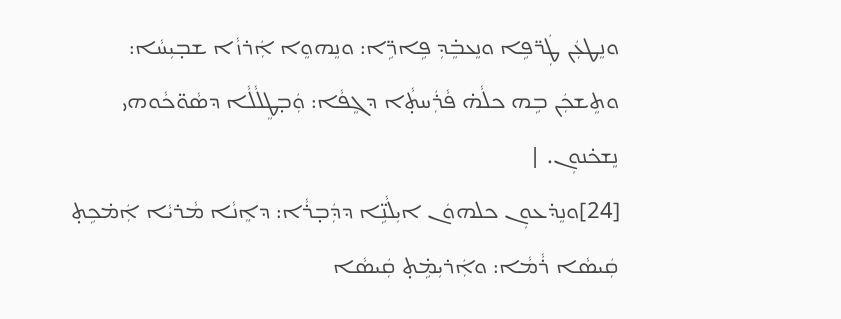ܘܢܸܛܥܲܢ ܛܲܪ̈ܦܹܐ ܘܢܸܥܒܸ̇ܕܼ ܦܹܐܪܹ̈ܐ: ܘܢܸܗܘܸܐ ܐܲܪܙܵܐ ܫܒ̣ܝܼܚܵܐ: ܘܬܸܫܟܲܢ ܒܹܗ ܟܠܵܗ̇ ܦܵܪܲܚܬ̣ܵܐ ܕܓܸܦܵܐ: ܘܲܒ̣ܛܸܠܵܠܵܐ ܕܣܵܘ̈ܟܵܘܗܝ ܢܸܫܟ̇ܢܘܼܢ. |
[24]ܘܢܸܕ̇ܥܘܼܢ ܟܠܗܘܿܢ ܐܝܼܠܵܢܹ̈ܐ ܕܕܲܒ̣ܪܵܐ: ܕܐܸܢܵܐ ܡܵܪܝܵܐ ܐܲܡ̇ܟܹܬ̣ ܩܲܝܣܵܐ ܪܵܡܵܐ: ܘܐܲܪܝܼܡܹ̇ܬ̣ ܩܲܝܣܵܐ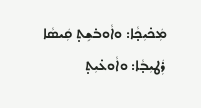ܡܲܟ̇ܝܼܟ̣ܵܐ: ܘܐܵܘܒ̇ܫܹܬ̣ ܩܲܝܣܵܐ ܪܲܛܝܼܒ̣ܵܐ: ܘܐܵܘܥ̇ܝܼܬ̣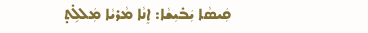ܩܲܝܣܵܐ ܝܲܒ̇ܝܼܫܵܐ: ܐܸܢܵܐ ܡܵܪܝܵܐ ܡܲܠܠܹ̇ܬ̣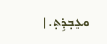ܘܥܸܒ̣ܕܹ̇ܬ̣. |